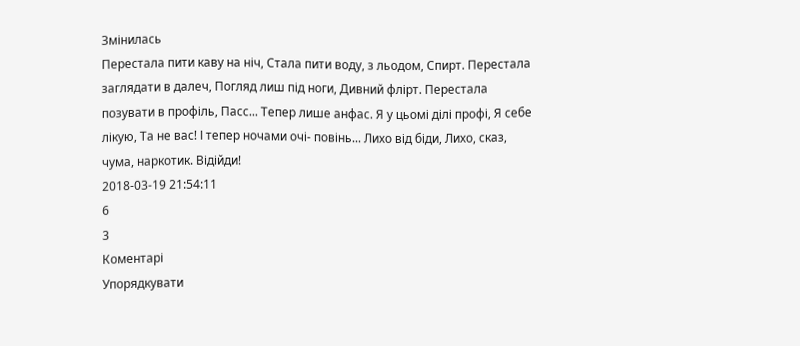Змінилась
Перестала пити каву на ніч, Стала пити воду, з льодом, Спирт. Перестала заглядати в далеч, Погляд лиш під ноги, Дивний флірт. Перестала позувати в профіль, Пасс... Тепер лише анфас. Я у цьомі ділі профі, Я себе лікую, Та не вас! І тепер ночами очі- повінь... Лихо від біди, Лихо, сказ, чума, наркотик. Відійди!
2018-03-19 21:54:11
6
3
Коментарі
Упорядкувати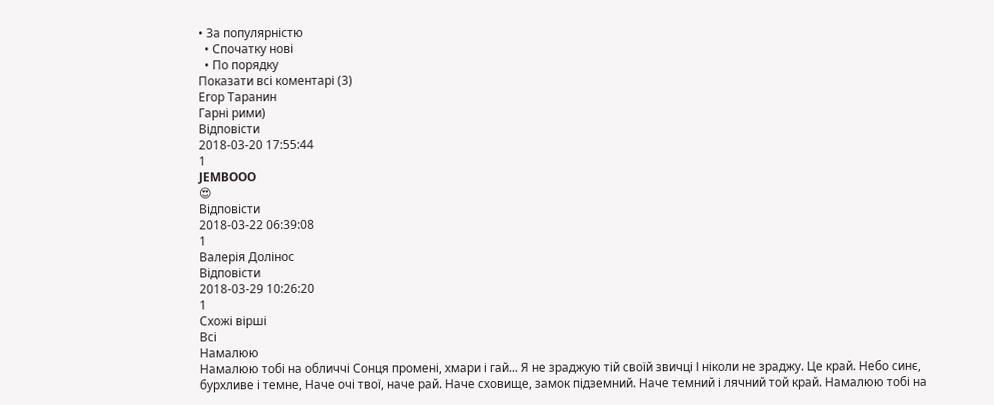• За популярністю
  • Спочатку нові
  • По порядку
Показати всі коментарі (3)
Егор Таранин
Гарні рими)
Відповісти
2018-03-20 17:55:44
1
JEMBOOO
😍
Відповісти
2018-03-22 06:39:08
1
Валерія Долінос
Відповісти
2018-03-29 10:26:20
1
Схожі вірші
Всі
Намалюю
Намалюю тобі на обличчі Сонця промені, хмари і гай... Я не зраджую тій своїй звичці І ніколи не зраджу. Це край. Небо синє, бурхливе і темне, Наче очі твої, наче рай. Наче сховище, замок підземний. Наче темний і лячний той край. Намалюю тобі на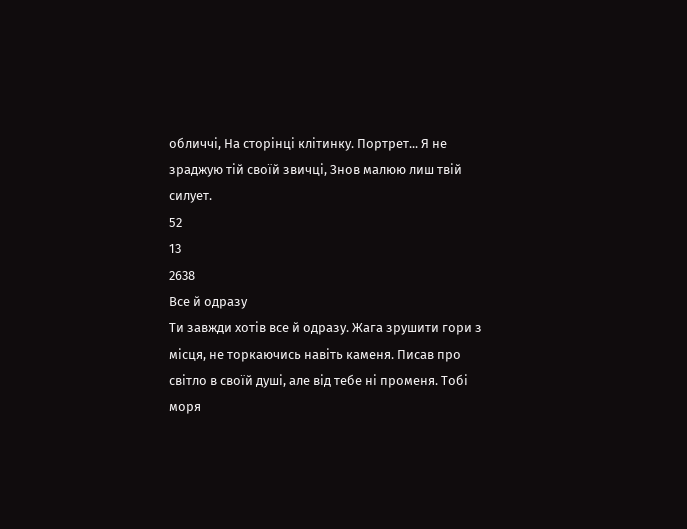обличчі, На сторінці клітинку. Портрет... Я не зраджую тій своїй звичці, Знов малюю лиш твій силует.
52
13
2638
Все й одразу
Ти завжди хотів все й одразу. Жага зрушити гори з місця, не торкаючись навіть каменя. Писав про світло в своїй душі, але від тебе ні променя. Тобі моря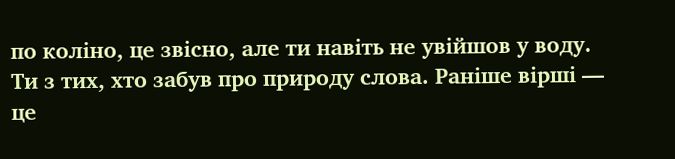по коліно, це звісно, але ти навіть не увійшов у воду. Ти з тих, хто забув про природу слова. Раніше вірші — це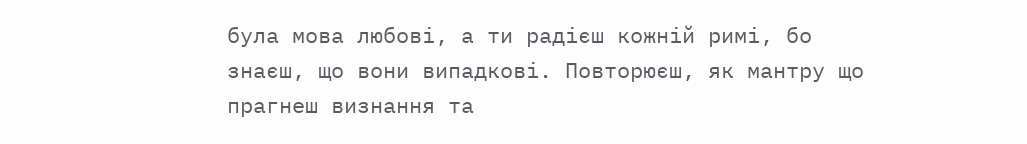була мова любові, а ти радієш кожній римі, бо знаєш, що вони випадкові. Повторюєш, як мантру що прагнеш визнання та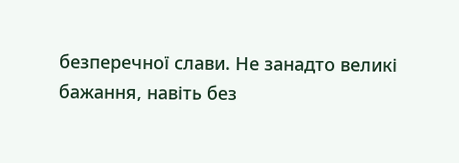безперечної слави. Не занадто великі бажання, навіть без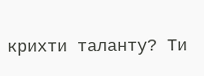крихти таланту? Ти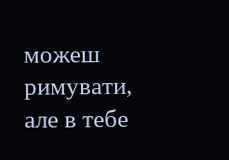можеш римувати, але в тебе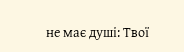не має душі: Твої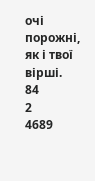очі порожні, як і твої вірші.
84
2
4689